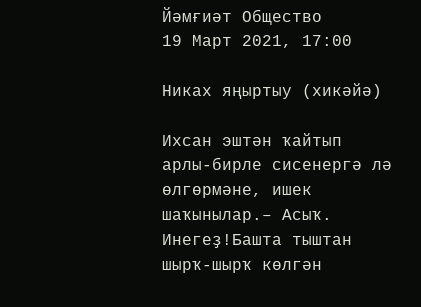Йәмғиәт Общество
19 Март 2021, 17:00

Никах яңыртыу (хикәйә)

Ихсан эштән ҡайтып арлы-бирле сисенергә лә өлгөрмәне, ишек шаҡынылар.– Асыҡ. Инегеҙ!Башта тыштан шырҡ-шырҡ көлгән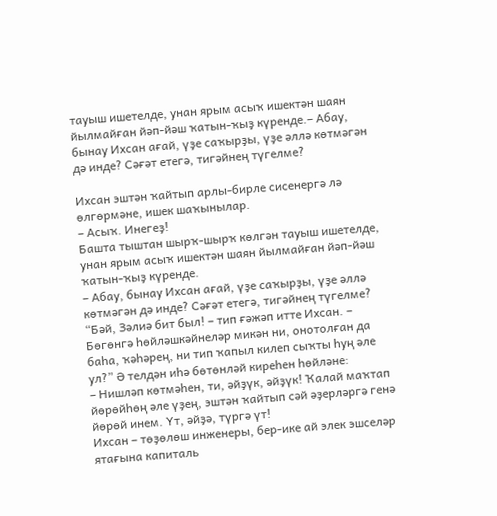тауыш ишетелде, унан ярым асыҡ ишектән шаян йылмайған йәп-йәш ҡатын-ҡыҙ күренде.– Абау, бынау Ихсан ағай, үҙе саҡырҙы, үҙе әллә көтмәгән дә инде? Сәғәт етегә, тигәйнең түгелме?

Ихсан эштән ҡайтып арлы-бирле сисенергә лә өлгөрмәне, ишек шаҡынылар.
– Асыҡ. Инегеҙ!
Башта тыштан шырҡ-шырҡ көлгән тауыш ишетелде, унан ярым асыҡ ишектән шаян йылмайған йәп-йәш ҡатын-ҡыҙ күренде.
– Абау, бынау Ихсан ағай, үҙе саҡырҙы, үҙе әллә көтмәгән дә инде? Сәғәт етегә, тигәйнең түгелме?
“Бәй, Зәлиә бит был! – тип ғәжәп итте Ихсан. – Бөгөнгә һөйләшкәйнеләр микән ни, онотолған да баһа, ҡәһәрең, ни тип ҡапыл килеп сыҡты һуң әле ул?” Ә телдән иһә бөтөнләй киреһен һөйләне:
– Нишләп көтмәһен, ти, әйҙүк, әйҙүк! Ҡалай маҡтап йөрөйһөң әле үҙең, эштән ҡайтып сәй әҙерләргә генә йөрөй инем. Үт, әйҙә, түргә үт!
Ихсан – төҙөлөш инженеры, бер-ике ай элек эшселәр ятағына капиталь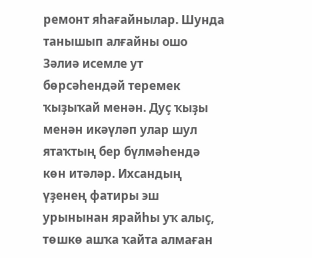ремонт яһағайнылар. Шунда танышып алғайны ошо Зәлиә исемле ут бөрсәһендәй теремек ҡыҙыҡай менән. Дуҫ ҡыҙы менән икәүләп улар шул ятаҡтың бер бүлмәһендә көн итәләр. Ихсандың үҙенең фатиры эш урынынан ярайһы уҡ алыҫ, төшкө ашҡа ҡайта алмаған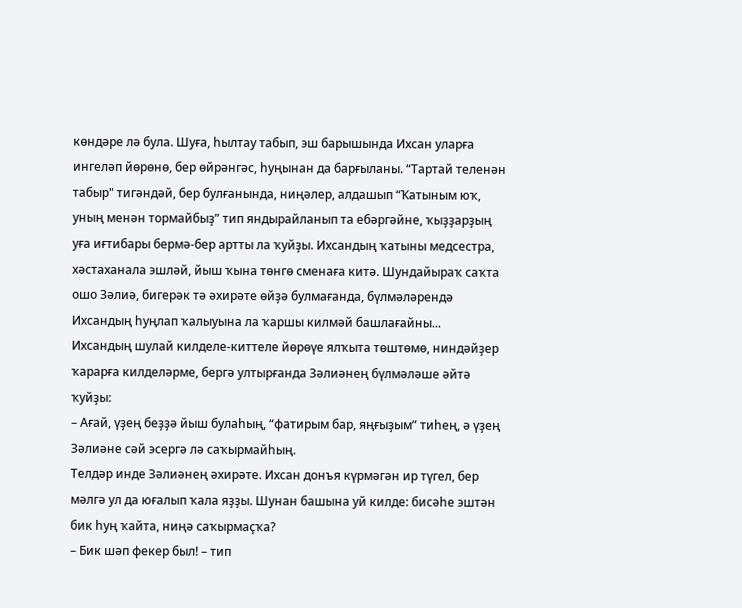көндәре лә була. Шуға, һылтау табып, эш барышында Ихсан уларға ингеләп йөрөнө, бер өйрәнгәс, һуңынан да барғыланы. “Тартай теленән табыр" тигәндәй, бер булғанында, ниңәлер, алдашып “Ҡатыным юҡ, уның менән тормайбыҙ” тип яндырайланып та ебәргәйне, ҡыҙҙарҙың уға иғтибары бермә-бер артты ла ҡуйҙы. Ихсандың ҡатыны медсестра, хәстаханала эшләй, йыш ҡына төнгө сменаға китә. Шундайыраҡ саҡта ошо Зәлиә, бигерәк тә әхирәте өйҙә булмағанда, бүлмәләрендә Ихсандың һуңлап ҡалыуына ла ҡаршы килмәй башлағайны...
Ихсандың шулай килделе-киттеле йөрөүе ялҡыта төштөмө, ниндәйҙер ҡарарға килделәрме, бергә ултырғанда Зәлиәнең бүлмәләше әйтә ҡуйҙы:
– Ағай, үҙең беҙҙә йыш булаһың, “фатирым бар, яңғыҙым” тиһең, ә үҙең Зәлиәне сәй эсергә лә саҡырмайһың.
Телдәр инде Зәлиәнең әхирәте. Ихсан донъя күрмәгән ир түгел, бер мәлгә ул да юғалып ҡала яҙҙы. Шунан башына уй килде: бисәһе эштән бик һуң ҡайта, ниңә саҡырмаҫҡа?
– Бик шәп фекер был! – тип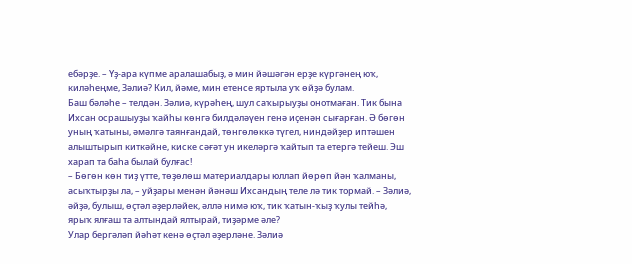ебәрҙе. – Үҙ-ара күпме аралашабыҙ, ә мин йәшәгән ерҙе күргәнең юҡ, киләһеңме, Зәлиә? Кил, йәме, мин етенсе яртыла уҡ өйҙә булам.
Баш бәләһе – телдән. Зәлиә, күрәһең, шул саҡырыуҙы онотмаған. Тик бына Ихсан осрашыуҙы ҡайһы көнгә билдәләүен генә иҫенән сығарған. Ә бөгөн уның ҡатыны, әмәлгә таянғандай, төнгөлөккә түгел, ниндәйҙер иптәшен алыштырып киткәйне, киске сәғәт ун икеләргә ҡайтып та етергә тейеш. Эш харап та баһа былай булғас!
– Бөгөн көн тиҙ үтте, төҙөлөш материалдары юллап йөрөп йән ҡалманы, асыҡтырҙы ла, – уйҙары менән йәнәш Ихсандың теле лә тик тормай. – Зәлиә, әйҙә, булыш, өҫтәл әҙерләйек, әллә нимә юҡ, тик ҡатын-ҡыҙ ҡулы тейһә, ярыҡ ялғаш та алтындай ялтырай, тиҙәрме әле?
Улар бергәләп йәһәт кенә өҫтәл әҙерләне. Зәлиә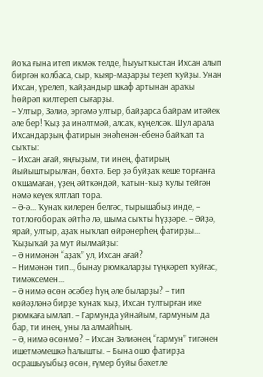йоҡа ғына итеп икмәк телде, һыуытҡыстан Ихсан алып биргән колбаса, сыр, ҡыяр-маҙарҙы теҙеп ҡуйҙы. Унан Ихсан, үрелеп, ҡайҙандыр шкаф артынан араҡы һөйрәп килтереп сығарҙы.
– Ултыр, Зәлиә, эргәмә ултыр, байҙарса байрам итәйек әле бер! Ҡыҙ ҙа инәлтмәй, алсаҡ, күңелсәк. Шул арала Ихсандарҙың фатирын энәһенән-ебенә байҡап та сыҡты:
– Ихсан ағай, яңғыҙым, ти инең, фатирың йыйыштырылған, бөхтә. Бер ҙә буйҙаҡ кеше торғанға оҡшамаған, үҙең әйткәндәй, ҡатын-ҡыҙ ҡулы тейгән нәмә кеүек ялтлап тора.
– Ә-ә... Ҡунаҡ килерен белгәс, тырышабыҙ инде, – тотлоғобораҡ әйтһә лә, шыма сыҡты һүҙҙәре. – Әйҙә, ярай, ултыр, аҙаҡ ныҡлап өйрәнерһең фатирҙы...
Ҡыҙыҡай ҙа мут йылмайҙы:
– Ә нимәнән “аҙаҡ” ул, Ихсан ағай?
– Нимәнән тип.., бынау рюмкаларҙы түңкәреп ҡуйғас, тимәксемен...
– Ә нимә өсөн әсәбеҙ һуң әле быларҙы? – тип көйәҙләнә бирҙе ҡунаҡ ҡыҙ, Ихсан тултырған ике рюмкаға ымлап. – Гармунда уйнайым, гармуным да бар, ти инең, уны ла алмайһың.
– Ә, нимә өсөнмө? – Ихсан Зәлиәнең “гармун” тигәнен ишетмәмешкә һалышты. – Бына ошо фатирҙа осрашыуыбыҙ өсөн, ғүмер буйы бәхетле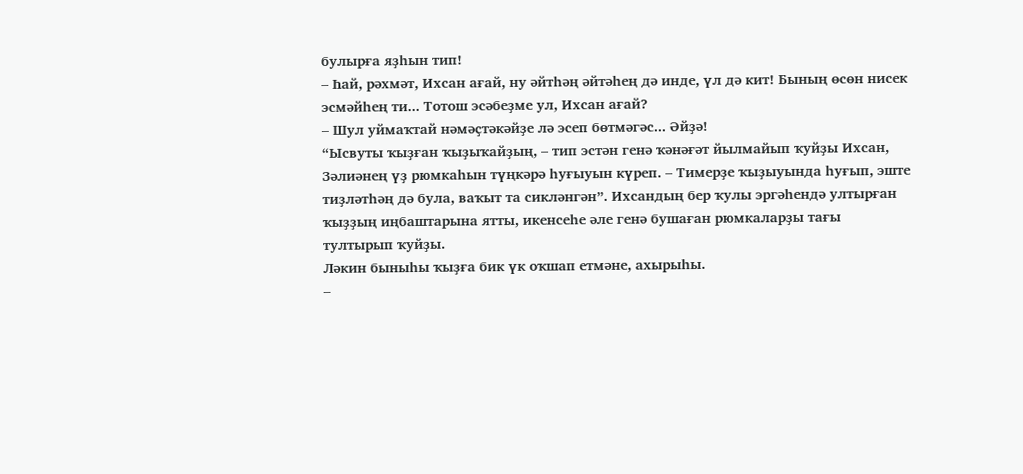булырға яҙһын тип!
– Һай, рәхмәт, Ихсан ағай, ну әйтһәң әйтәһең дә инде, үл дә кит! Бының өсөн нисек эсмәйһең ти... Тотош эсәбеҙме ул, Ихсан ағай?
– Шул уймаҡтай нәмәҫтәкәйҙе лә эсеп бөтмәгәс... Әйҙә!
“Ысвуты ҡыҙған ҡыҙыҡайҙың, – тип эстән генә ҡәнәғәт йылмайып ҡуйҙы Ихсан, Зәлиәнең үҙ рюмкаһын түңкәрә һуғыуын күреп. – Тимерҙе ҡыҙыуында һуғып, эште тиҙләтһәң дә була, ваҡыт та сикләнгән”. Ихсандың бер ҡулы эргәһендә ултырған ҡыҙҙың иңбаштарына ятты, икенсеһе әле генә бушаған рюмкаларҙы тағы тултырып ҡуйҙы.
Ләкин быныһы ҡыҙға бик үк оҡшап етмәне, ахырыһы.
–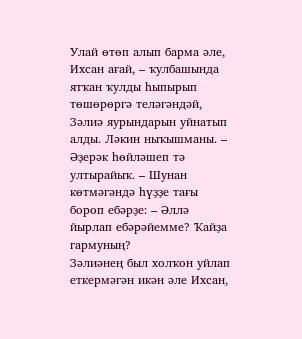Улай өтөп алып барма әле, Ихсан ағай, – ҡулбашында ятҡан ҡулды һыпырып төшөрөргә теләгәндәй, Зәлиә яурындарын уйнатып алды. Ләкин ныҡышманы. – Әҙерәк һөйләшеп тә ултырайыҡ. – Шунан көтмәгәндә һүҙҙе тағы бороп ебәрҙе: – Әллә йырлап ебәрәйемме? Ҡайҙа гармуның?
Зәлиәнең был холҡон уйлап еткермәгән икән әле Ихсан,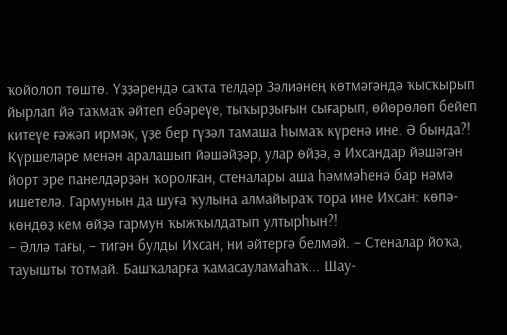ҡойолоп төштө. Үҙҙәрендә саҡта телдәр Зәлиәнең көтмәгәндә ҡысҡырып йырлап йә таҡмаҡ әйтеп ебәреүе, тыҡырҙығын сығарып, өйөрөлөп бейеп китеүе ғәжәп ирмәк, үҙе бер гүзәл тамаша һымаҡ күренә ине. Ә бында?! Күршеләре менән аралашып йәшәйҙәр, улар өйҙә, ә Ихсандар йәшәгән йорт эре панелдәрҙән ҡоролған, стеналары аша һәммәһенә бар нәмә ишетелә. Гармунын да шуға ҡулына алмайыраҡ тора ине Ихсан: көпә-көндөҙ кем өйҙә гармун ҡыжҡылдатып ултырһын?!
– Әллә тағы, – тигән булды Ихсан, ни әйтергә белмәй. – Стеналар йоҡа, тауышты тотмай. Башҡаларға ҡамасауламаһаҡ... Шау-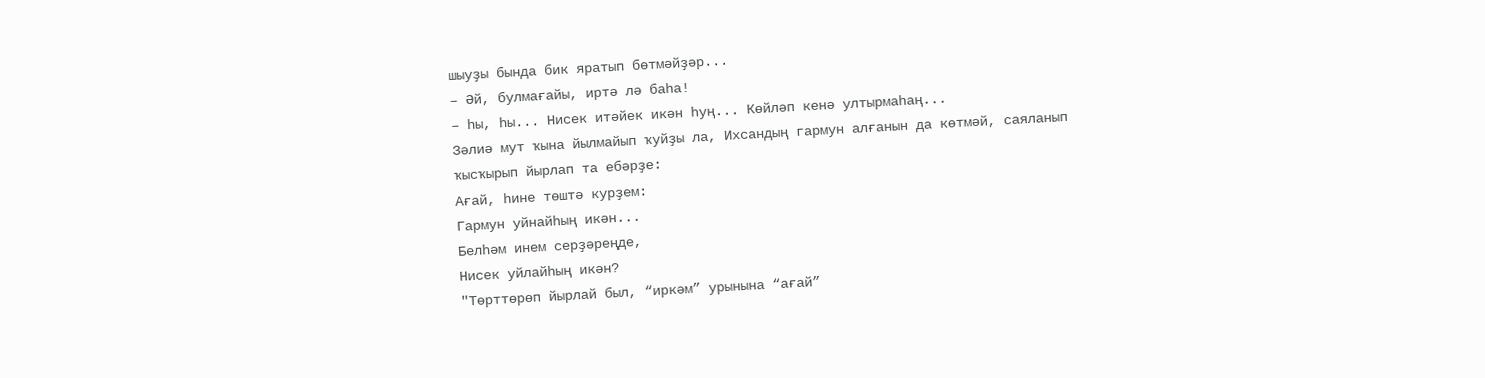шыуҙы бында бик яратып бөтмәйҙәр...
– Әй, булмағайы, иртә лә баһа!
– һы, һы... Нисек итәйек икән һуң... Көйләп кенә ултырмаһаң...
Зәлиә мут ҡына йылмайып ҡуйҙы ла, Ихсандың гармун алғанын да көтмәй, саяланып ҡысҡырып йырлап та ебәрҙе:
Ағай, һине төштә курҙем:
Гармун уйнайһың икән...
Белһәм инем серҙәреңде,
Нисек уйлайһың икән?
"Төрттөрөп йырлай был, “иркәм” урынына “ағай”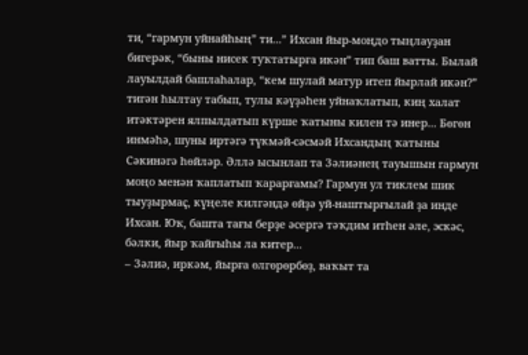ти, “гармун уйнайһың” ти...” Ихсан йыр-моңдо тыңлауҙан бигерәк, “быны нисек туҡтатырға икән” тип баш ватты. Былай лауылдай башлаһалар, “кем шулай матур итеп йырлай икән?” тигән һылтау табып, тулы кәүҙәһен уйнаҡлатып, киң халат итәктәрен ялпылдатып күрше ҡатыны килен тә инер... Бөгөн инмәһә, шуны иртәгә түкмәй-сәсмәй Ихсандың ҡатыны Сәкинәгә һөйләр. Әллә ысынлап та Зәлиәнең тауышын гармун моңо менән ҡаплатып ҡарарғамы? Гармун ул тиклем шик тыуҙырмаҫ, күңеле килгәндә өйҙә уй-наштырғылай ҙа инде Ихсан. Юҡ, башта тағы берҙе әсергә тәҡдим итһен әле, эскәс, бәлки, йыр ҡайғыһы ла китер...
– Зәлиә, иркәм, йырға өлгөрөрбөҙ, ваҡыт та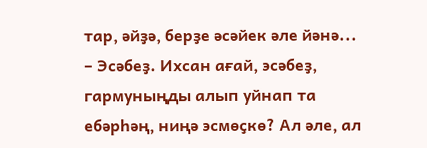тар, әйҙә, берҙе әсәйек әле йәнә...
– Эсәбеҙ. Ихсан ағай, эсәбеҙ, гармуныңды алып уйнап та ебәрһәң, ниңә эсмөҫкө? Ал әле, ал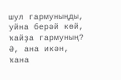шул гармуныңды, уйна берәй көй, ҡайҙа гармуның? Ә, ана икән, ҡана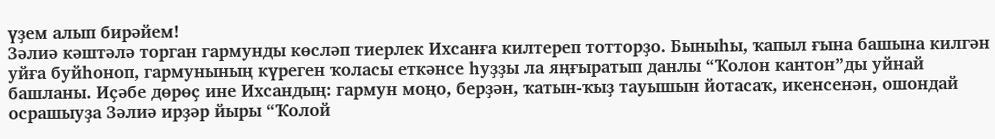үҙем алып бирәйем!
Зәлиә кәштәлә торган гармунды көсләп тиерлек Ихсанға килтереп тотторҙо. Быныһы, ҡапыл ғына башына килгән уйға буйһоноп, гармунының күреген ҡоласы еткәнсе һуҙҙы ла яңғыратып данлы “Ҡолон кантон”ды уйнай башланы. Иҫәбе дөрөҫ ине Ихсандың: гармун моңо, берҙән, ҡатын-ҡыҙ тауышын йотасаҡ, икенсенән, ошондай осрашыуҙа Зәлиә ирҙәр йыры “Ҡолой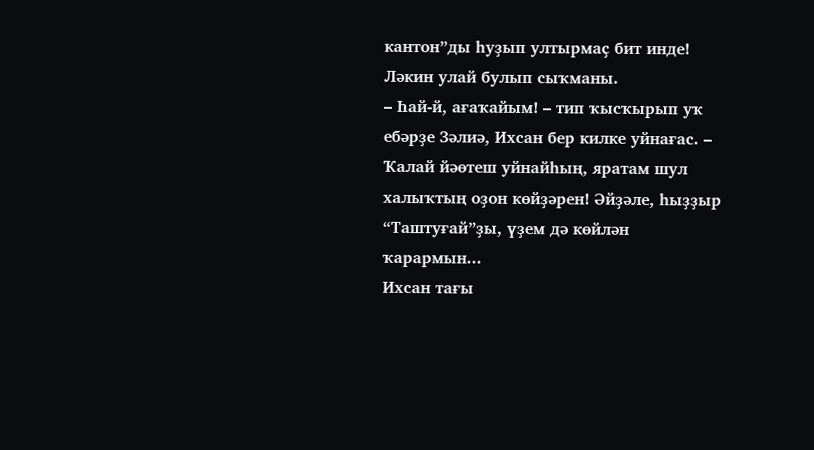кантон”ды һуҙып ултырмаҫ бит инде!
Ләкин улай булып сыҡманы.
– Һай-й, ағаҡайым! – тип ҡысҡырып уҡ ебәрҙе Зәлиә, Ихсан бер килке уйнағас. – Ҡалай йәөтеш уйнайһың, яратам шул халыҡтың оҙон көйҙәрен! Әйҙәле, һыҙҙыр “Таштуғай”ҙы, үҙем дә көйлән ҡарармын...
Ихсан тағы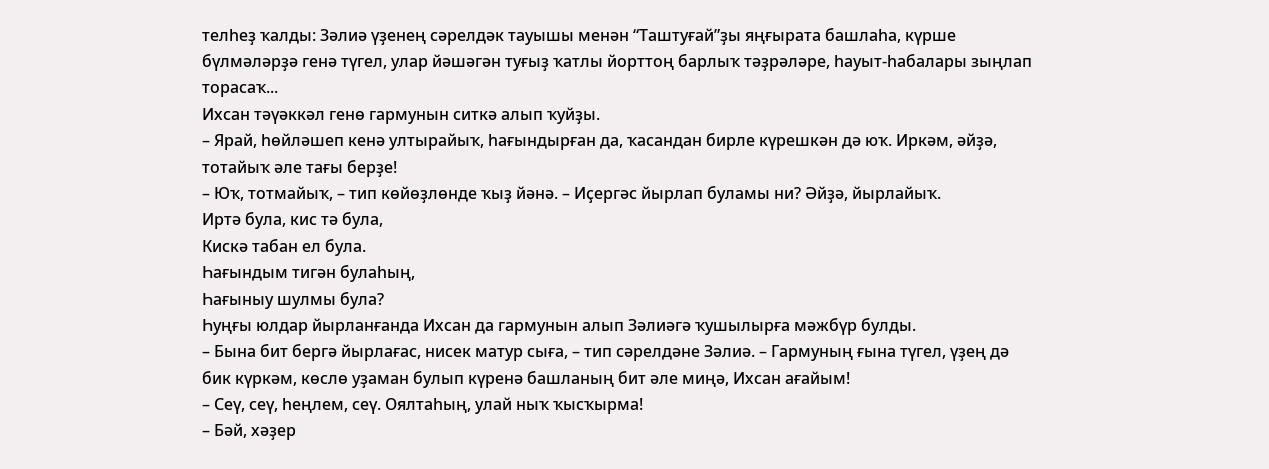телһеҙ ҡалды: Зәлиә үҙенең сәрелдәк тауышы менән “Таштуғай”ҙы яңғырата башлаһа, күрше бүлмәләрҙә генә түгел, улар йәшәгән туғыҙ ҡатлы йорттоң барлыҡ тәҙрәләре, һауыт-һабалары зыңлап торасаҡ...
Ихсан тәүәккәл генө гармунын ситкә алып ҡуйҙы.
– Ярай, һөйләшеп кенә ултырайыҡ, һағындырған да, ҡасандан бирле күрешкән дә юҡ. Иркәм, әйҙә, тотайыҡ әле тағы берҙе!
– Юҡ, тотмайыҡ, – тип көйөҙлөнде ҡыҙ йәнә. – Иҫергәс йырлап буламы ни? Әйҙә, йырлайыҡ.
Иртә була, кис тә була,
Кискә табан ел була.
Һағындым тигән булаһың,
Һағыныу шулмы була?
Һуңғы юлдар йырланғанда Ихсан да гармунын алып Зәлиәгә ҡушылырға мәжбүр булды.
– Бына бит бергә йырлағас, нисек матур сыға, – тип сәрелдәне Зәлиә. – Гармуның ғына түгел, үҙең дә бик күркәм, көслө уҙаман булып күренә башланың бит әле миңә, Ихсан ағайым!
– Сеү, сеү, һеңлем, сеү. Оялтаһың, улай ныҡ ҡысҡырма!
– Бәй, хәҙер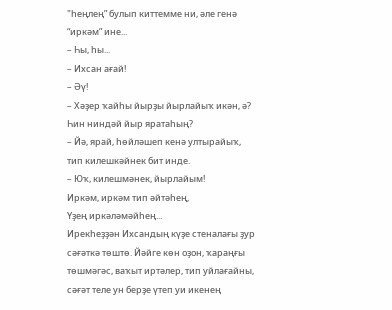"һеңлең” булып киттемме ни, әле генә “иркәм” ине...
– Һы, һы...
– Ихсан ағай!
– Әү!
– Хәҙер ҡайһы йырҙы йырлайыҡ икән, ә? Һин ниндәй йыр яратаһың?
– Йә, ярай, һөйләшеп кенә ултырайыҡ, тип килешкәйнек бит инде.
– Юҡ, килешмәнек, йырлайым!
Иркәм, иркәм тип әйтәһең,
Үҙең иркәләмәйһең...
Ирекһеҙҙән Ихсандың күҙе стеналағы ҙур сәғәткә төштө. Йәйге көн оҙон, ҡараңғы төшмәгәс, ваҡыт иртәлер, тип уйлағайны, сәғәт теле ун берҙе үтеп уи икенең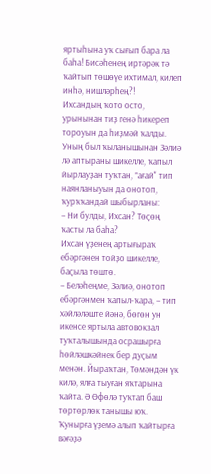яртыһына уҡ сығып бара ла баһа! Бисәһенең иртәрәк тә ҡайтып төшөүе ихтимал, килеп инһә, нишләрһең?!
Ихсандың ҡото осто, урынынан тиҙ генә һикереп тороуын да һиҙмәй ҡалды. Уның был ҡыланышынан Зәлиә лә аптыраны шикелле, ҡапыл йырлауҙан туҡтан, "aғай" тип наянланыуын да онотоп, ҡурҡҡандай шыбырланы:
– Ни булды, Ихсан? Төҫөң ҡасты ла баһа?
Ихсан үҙенең артығыраҡ ебәргәнен тойҙо шикелле, баҫыла төштө.
– Беләһеңме, Зәлиә, онотоп ебәргәнмен ҡапыл-ҡара, – тип хәйләләште йәнә, бөгөн ун икенсе яртыла автовокзал туҡталышында осрашырға һөйләшкәйнек бер дуҫым менән. Йыраҡтан, Төмәндән үк килә, ялға тыуған яҡтарына ҡайта. Ә Өфөлә туҡтап баш төртөрлөк танышы юҡ. Ҡунырға үҙемә алып ҡайтырға вәғәҙә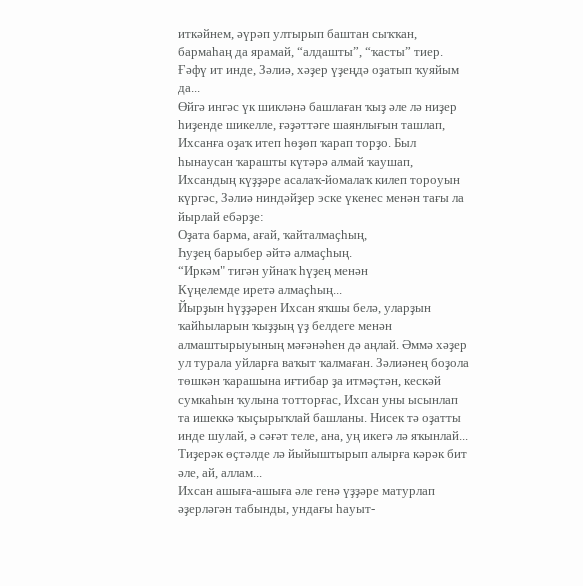иткәйнем, әүрәп ултырып баштан сыҡҡан, бармаһаң да ярамай, “алдашты”, “ҡасты” тиер. Ғәфү ит инде, Зәлиә, хәҙер үҙеңдә оҙатып ҡуяйым да...
Өйгә ингәс үк шикләнә башлаған ҡыҙ әле лә ниҙер һиҙенде шикелле, ғәҙәттәге шаянлығын ташлап, Ихсанға оҙаҡ итеп һөҙөп ҡарап торҙо. Был һынаусан ҡарашты күтәрә алмай ҡаушап, Ихсандың күҙҙәре асалаҡ-йомалаҡ килеп тороуын күргәс, Зәлиә ниндәйҙер эске үкенес менән тағы ла йырлай ебәрҙе:
Оҙата барма, ағай, ҡайталмаҫһың,
Һуҙең барыбер әйтә алмаҫһың.
“Иркәм" тигән уйнаҡ һүҙең менән
Күңелемде иретә алмаҫһың...
Йырҙын һүҙҙәрен Ихсан яҡшы белә, уларҙын ҡайһыларын ҡыҙҙың үҙ белдеге менән алмаштырыуының мәғәнәһен дә аңлай. Әммә хәҙер ул турала уйларға ваҡыт ҡалмаған. Зәлиәнең боҙола төшкән ҡарашына иғтибар ҙа итмәҫтән, кескәй сумкаһын ҡулына тотторғас, Ихсан уны ысынлап та ишеккә ҡыҫырыҡлай башланы. Нисек тә оҙатты инде шулай, ә сәғәт теле, ана, уң икегә лә яҡынлай... Тиҙерәк өҫтәлде лә йыйыштырып алырға кәрәк бит әле, ай, аллам...
Ихсан ашыға-ашыға әле генә үҙҙәре матурлап әҙерләгән табынды, ундағы һауыт-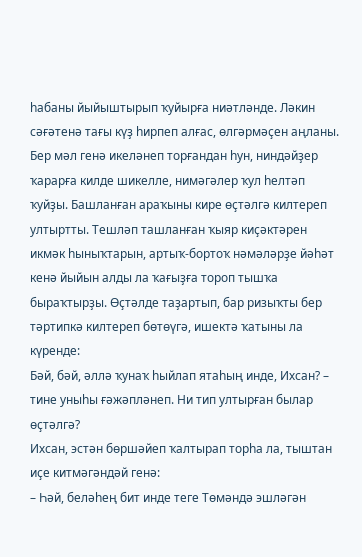һабаны йыйыштырып ҡуйырға ниәтләнде. Ләкин сәғәтенә тағы күҙ һирпеп алғас, өлгәрмәҫен аңланы. Бер мәл генә икеләнеп торғандан һун, ниндәйҙер ҡарарға килде шикелле, нимәгәлер ҡул һелтәп ҡуйҙы. Башланған араҡыны кире өҫтәлгә килтереп ултыртты. Тешләп ташланған ҡыяр киҫәктәрен икмәк һыныҡтарын, артыҡ-бортоҡ нәмәләрҙе йәһәт кенә йыйын алды ла ҡағыҙға тороп тышҡа быраҡтырҙы. Өҫтәлде таҙартып, бар ризыҡты бер тәртипкә килтереп бөтөүгә, ишектә ҡатыны ла күренде:
Бәй, бәй, әллә ҡунаҡ һыйлап ятаһың инде, Ихсан? – тине уныһы ғәжәпләнеп. Ни тип ултырған былар өҫтәлгә?
Ихсан, эстән бөршәйеп ҡалтырап торһа ла, тыштан иҫе китмәгәндәй генә:
– Һәй, беләһең бит инде теге Төмәндә эшләгән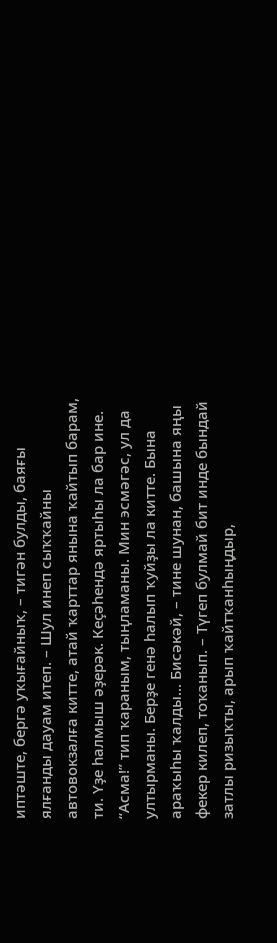иптәште, бергә уҡығайныҡ, – тигән булды, баяғы ялғанды дауам итеп. – Шул инеп сыҡҡайны автовокзалға китте, атай ҡарттар янына ҡайтып барам, ти. Үҙе һалмыш әҙерәк. Кеҫәһендә яртыһы ла бар ине. “Асма!” тип ҡараным, тыңламаны. Мин эсмәгәс, ул да ултырманы. Берҙе генә һалып ҡуйҙы ла китте. Бына араҡыһы ҡалды... Бисәкәй, – тине шунан, башына яңы фекер килеп, тоҡанып. – Түгеп булмай бит инде бындай затлы ризыҡты, арып ҡайтҡанһыңдыр,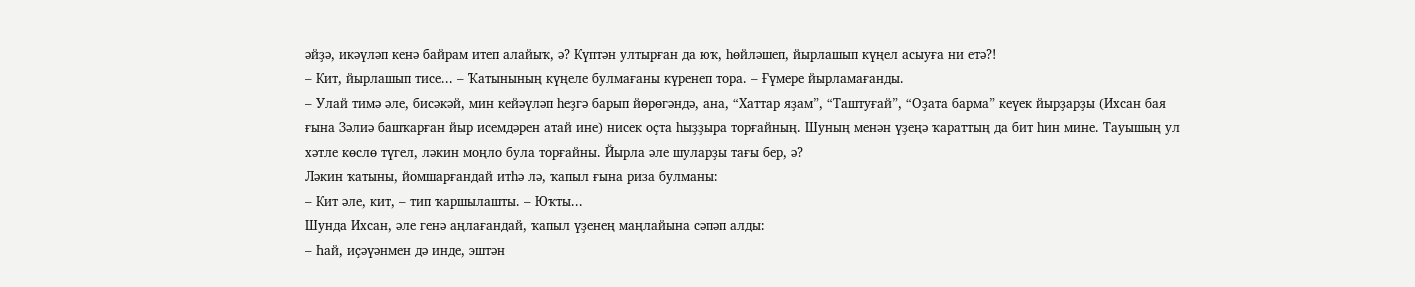әйҙә, икәүләп кенә байрам итеп алайыҡ, ә? Күптән ултырған да юҡ, һөйләшеп, йырлашып күңел асыуға ни етә?!
– Кит, йырлашып тисе... – Ҡатынының күңеле булмағаны күренеп тора. – Ғүмере йырламағанды.
– Улай тимә әле, бисәкәй, мин кейәүләп һеҙгә барып йөрөгәндә, ана, “Хаттар яҙам”, “Таштуғай”, “Оҙата барма” кеүек йырҙарҙы (Ихсан бая ғына Зәлиә башҡарған йыр исемдәрен атай ине) нисек оҫта һыҙҙыра торғайның. Шуның менән үҙеңә ҡараттың да бит һин мине. Тауышың ул хәтле көслө түгел, ләкин моңло була торғайны. Йырла әле шуларҙы тағы бер, ә?
Ләкин ҡатыны, йомшарғандай итһә лә, ҡапыл ғына риза булманы:
– Кит әле, кит, – тип ҡаршылашты. – Юҡты...
Шунда Ихсан, әле генә аңлағандай, ҡапыл үҙенең маңлайына сәпәп алды:
– Һай, иҫәүәнмен дә инде, эштән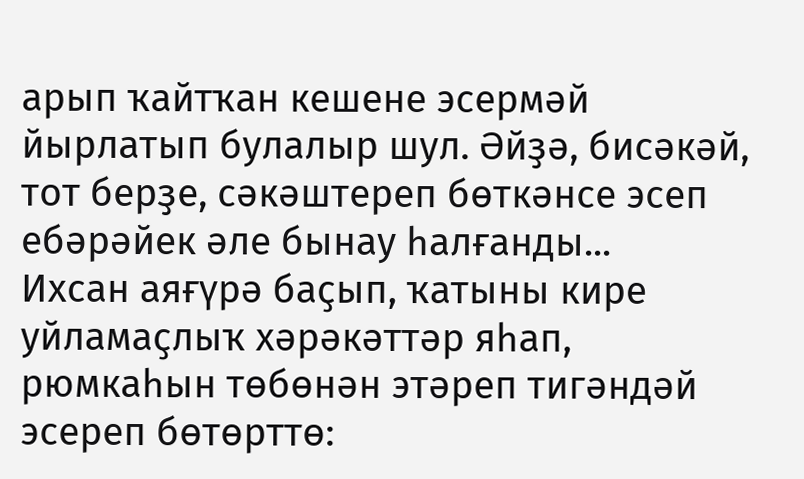арып ҡайтҡан кешене эсермәй йырлатып булалыр шул. Әйҙә, бисәкәй, тот берҙе, сәкәштереп бөткәнсе эсеп ебәрәйек әле бынау һалғанды...
Ихсан аяғүрә баҫып, ҡатыны кире уйламаҫлыҡ хәрәкәттәр яһап, рюмкаһын төбөнән этәреп тигәндәй эсереп бөтөрттө: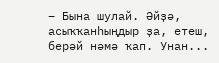– Бына шулай. Әйҙә, асыҡҡанһыңдыр ҙа, етеш, берәй нәмә ҡап. Унан...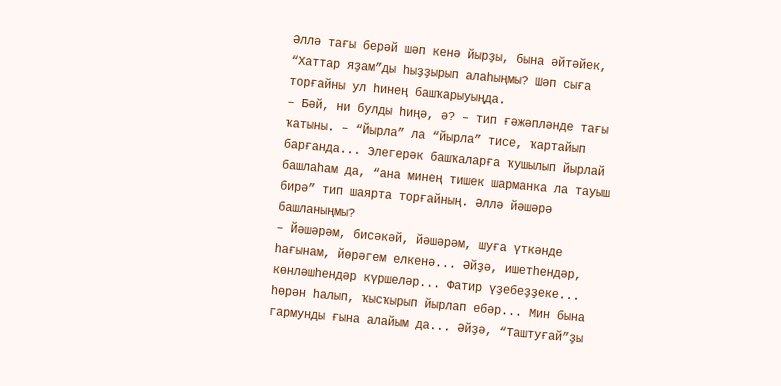Әллә тағы берәй шәп кенә йырҙы, бына әйтәйек, “Хаттар яҙам”ды һыҙҙырып алаһыңмы? Шәп сыға торғайны ул һинең башҡарыуыңда.
– Бәй, ни булды һиңә, ә? – тип ғәжәпләнде тағы ҡатыны. – “Йырла” ла “йырла” тисе, ҡартайып барғанда... Элегерәк башҡаларға ҡушылып йырлай башлаһам да, “ана минең тишек шарманка ла тауыш бирә” тип шаярта торғайның. Әллә йәшәрә башланыңмы?
– Йәшәрәм, бисәкәй, йәшәрәм, шуға үткәнде һағынам, йөрәгем елкенә... Әйҙә, ишетһендәр, көнләшһендәр күршеләр... Фатир үҙебеҙҙеке... һөрән һалып, ҡысҡырып йырлап ебәр... Мин бына гармунды ғына алайым да... Әйҙә, “Таштуғай”ҙы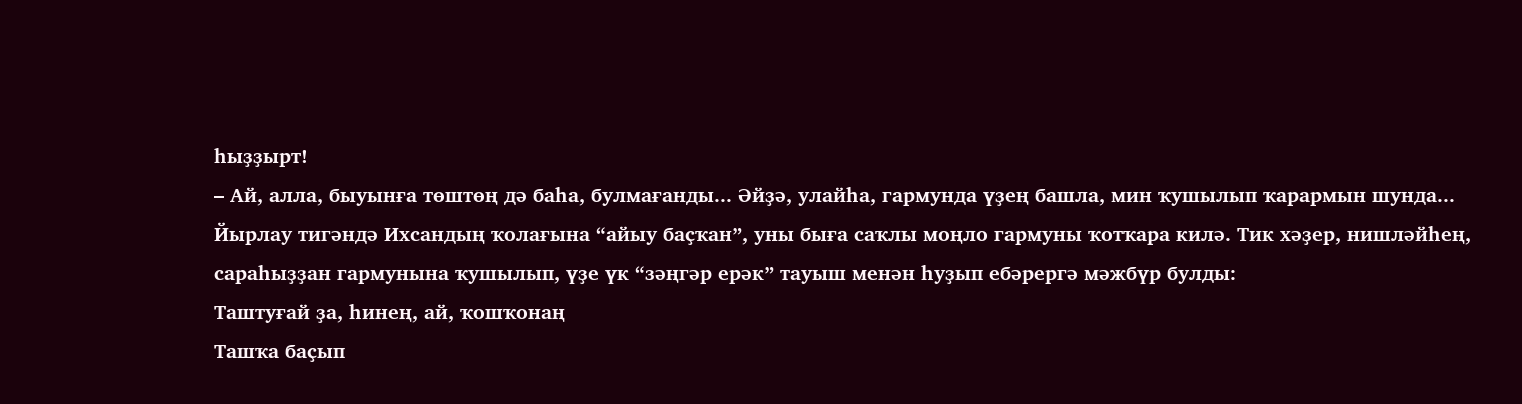һыҙҙырт!
– Ай, алла, быуынға төштөң дә баһа, булмағанды... Әйҙә, улайһа, гармунда үҙең башла, мин ҡушылып ҡарармын шунда...
Йырлау тигәндә Ихсандың ҡолағына “айыу баҫҡан”, уны быға саҡлы моңло гармуны ҡотҡара килә. Тик хәҙер, нишләйһең, сараһыҙҙан гармунына ҡушылып, үҙе үк “зәңгәр ерәк” тауыш менән һуҙып ебәрергә мәжбүр булды:
Таштуғай ҙа, һинең, ай, ҡошҡонаң
Ташҡа баҫып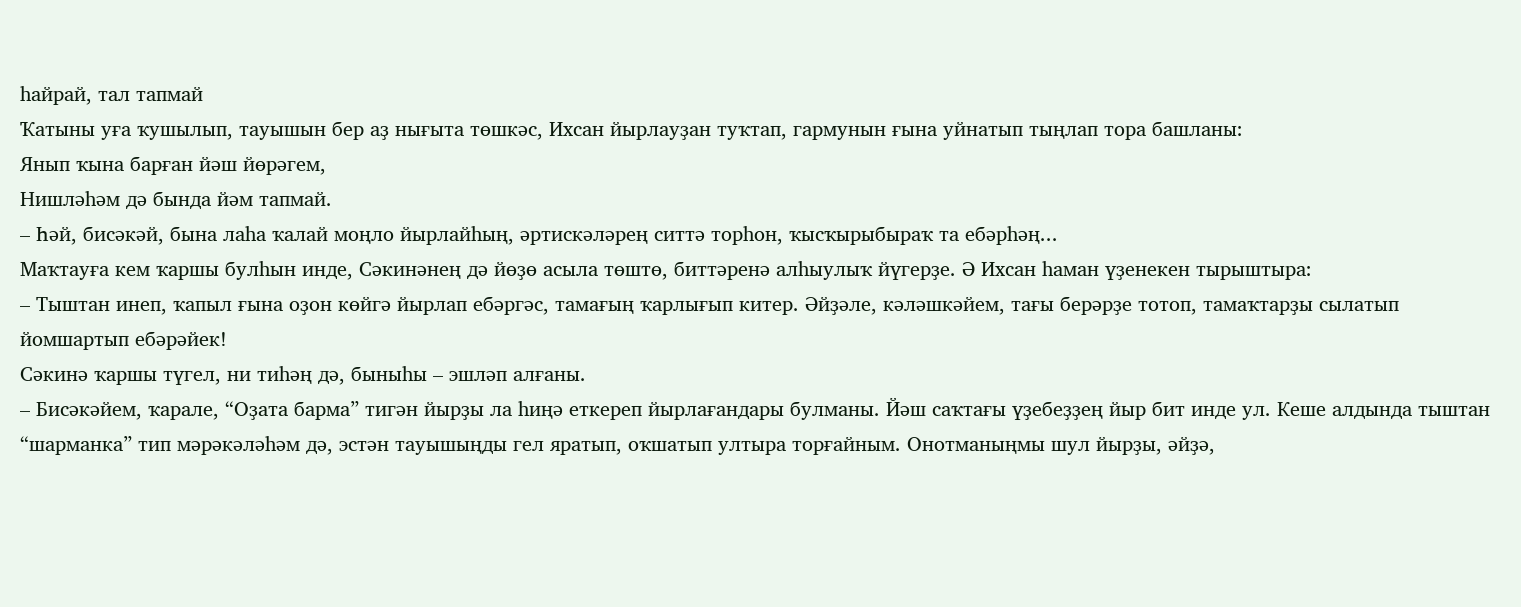һайрай, тал тапмай
Ҡатыны уға ҡушылып, тауышын бер аҙ нығыта төшкәс, Ихсан йырлауҙан туҡтап, гармунын ғына уйнатып тыңлап тора башланы:
Янып ҡына барған йәш йөрәгем,
Нишләһәм дә бында йәм тапмай.
– Һәй, бисәкәй, бына лаһа ҡалай моңло йырлайһың, әртискәләрең ситтә торһон, ҡысҡырыбыраҡ та ебәрһәң...
Маҡтауға кем ҡаршы булһын инде, Сәкинәнең дә йөҙө асыла төштө, биттәренә алһыулыҡ йүгерҙе. Ә Ихсан һаман үҙенекен тырыштыра:
– Тыштан инеп, ҡапыл ғына оҙон көйгә йырлап ебәргәс, тамағың ҡарлығып китер. Әйҙәле, кәләшкәйем, тағы берәрҙе тотоп, тамаҡтарҙы сылатып йомшартып ебәрәйек!
Сәкинә ҡаршы түгел, ни тиһәң дә, быныһы – эшләп алғаны.
– Бисәкәйем, ҡарале, “Оҙата барма” тигән йырҙы ла һиңә еткереп йырлағандары булманы. Йәш саҡтағы үҙебеҙҙең йыр бит инде ул. Кеше алдында тыштан “шарманка” тип мәрәкәләһәм дә, эстән тауышыңды гел яратып, оҡшатып ултыра торғайным. Онотманыңмы шул йырҙы, әйҙә,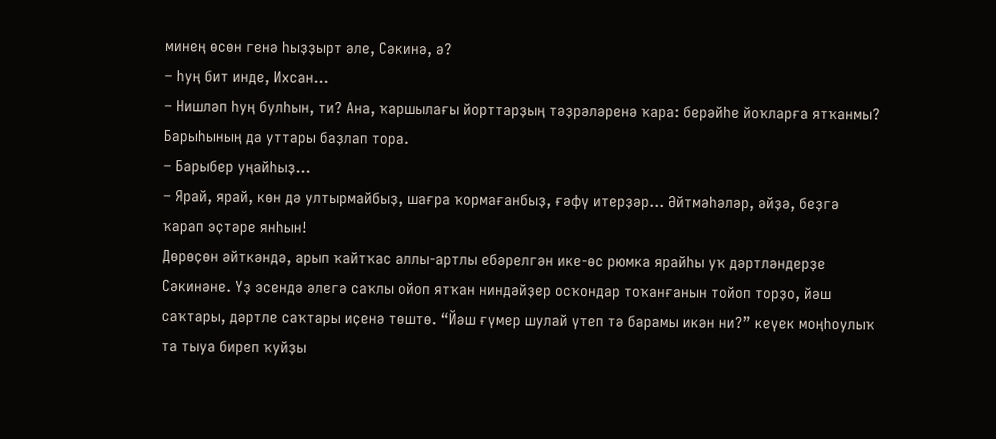минең өсөн генә һыҙҙырт әле, Сәкинә, ә?
– һуң бит инде, Ихсан...
– Нишләп һуң булһын, ти? Ана, ҡаршылағы йорттарҙың тәҙрәләренә ҡара: берәйһе йоҡларға ятҡанмы? Барыһының да уттары баҙлап тора.
– Барыбер уңайһыҙ...
– Ярай, ярай, көн дә ултырмайбыҙ, шағра ҡормағанбыҙ, ғәфү итерҙәр... Әйтмәһәләр, әйҙә, беҙгә ҡарап эҫтәре янһын!
Дөрөҫөн әйткәндә, арып ҡайтҡас аллы-артлы ебәрелгән ике-өс рюмка ярайһы уҡ дәртләндерҙе Сәкинәне. Үҙ эсендә әлегә саҡлы ойоп ятҡан ниндәйҙер осҡондар тоҡанғанын тойоп торҙо, йәш саҡтары, дәртле саҡтары иҫенә төштө. “Йәш ғүмер шулай үтеп тә барамы икән ни?” кеүек моңһоулыҡ та тыуа биреп ҡуйҙы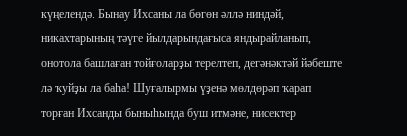күңелендә. Бынау Ихсаны ла бөгөн әллә ниндәй, никахтарының тәүге йылдарындағыса яндырайланып, онотола башлаған тойғоларҙы терелтеп, дегәнәктәй йәбеште лә ҡуйҙы ла баһа! Шуғалырмы үҙенә мөлдөрәп ҡарап торған Ихсанды быныһында буш итмәне, нисектер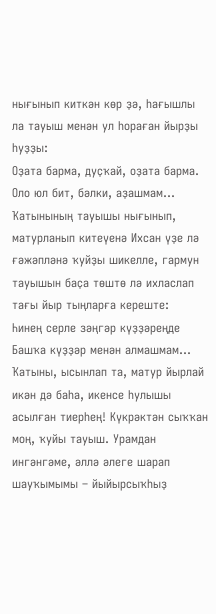нығынып киткән көр ҙә, һағышлы ла тауыш менән ул һораған йырҙы һуҙҙы:
Оҙата барма, дуҫҡай, оҙата барма.
Оло юл бит, бәлки, аҙашмам...
Ҡатынының тауышы нығынып, матурланып китеүенә Ихсан үҙе лә ғәжәпләнә ҡуйҙы шикелле, гармун тауышын баҫа төштө лә ихласлап тағы йыр тыңларға кереште:
Һинең серле зәңгәр күҙҙәреңде
Башҡа күҙҙәр менән алмашмам...
Ҡатыны, ысынлап та, матур йырлай икән дә баһа, икенсе һулышы асылған тиерһең! Күкрәктән сыҡҡан моң, ҡуйы тауыш. Урамдан ингәнгәме, әллә әлеге шарап шауҡымымы – йыйырсыҡһыҙ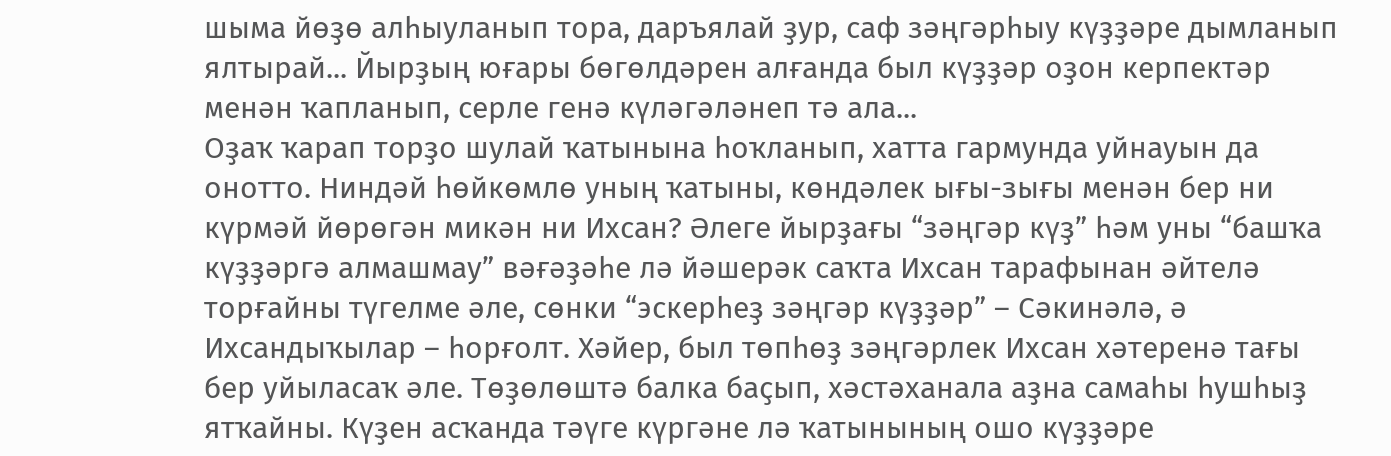шыма йөҙө алһыуланып тора, даръялай ҙур, саф зәңгәрһыу күҙҙәре дымланып ялтырай... Йырҙың юғары бөгөлдәрен алғанда был күҙҙәр оҙон керпектәр менән ҡапланып, серле генә күләгәләнеп тә ала...
Оҙаҡ ҡарап торҙо шулай ҡатынына һоҡланып, хатта гармунда уйнауын да онотто. Ниндәй һөйкөмлө уның ҡатыны, көндәлек ығы-зығы менән бер ни күрмәй йөрөгән микән ни Ихсан? Әлеге йырҙағы “зәңгәр күҙ” һәм уны “башҡа күҙҙәргә алмашмау” вәғәҙәһе лә йәшерәк саҡта Ихсан тарафынан әйтелә торғайны түгелме әле, сөнки “эскерһеҙ зәңгәр күҙҙәр” – Сәкинәлә, ә Ихсандыҡылар – һорғолт. Хәйер, был төпһөҙ зәңгәрлек Ихсан хәтеренә тағы бер уйыласаҡ әле. Төҙөлөштә балка баҫып, хәстәханала аҙна самаһы һушһыҙ ятҡайны. Күҙен асҡанда тәүге күргәне лә ҡатынының ошо күҙҙәре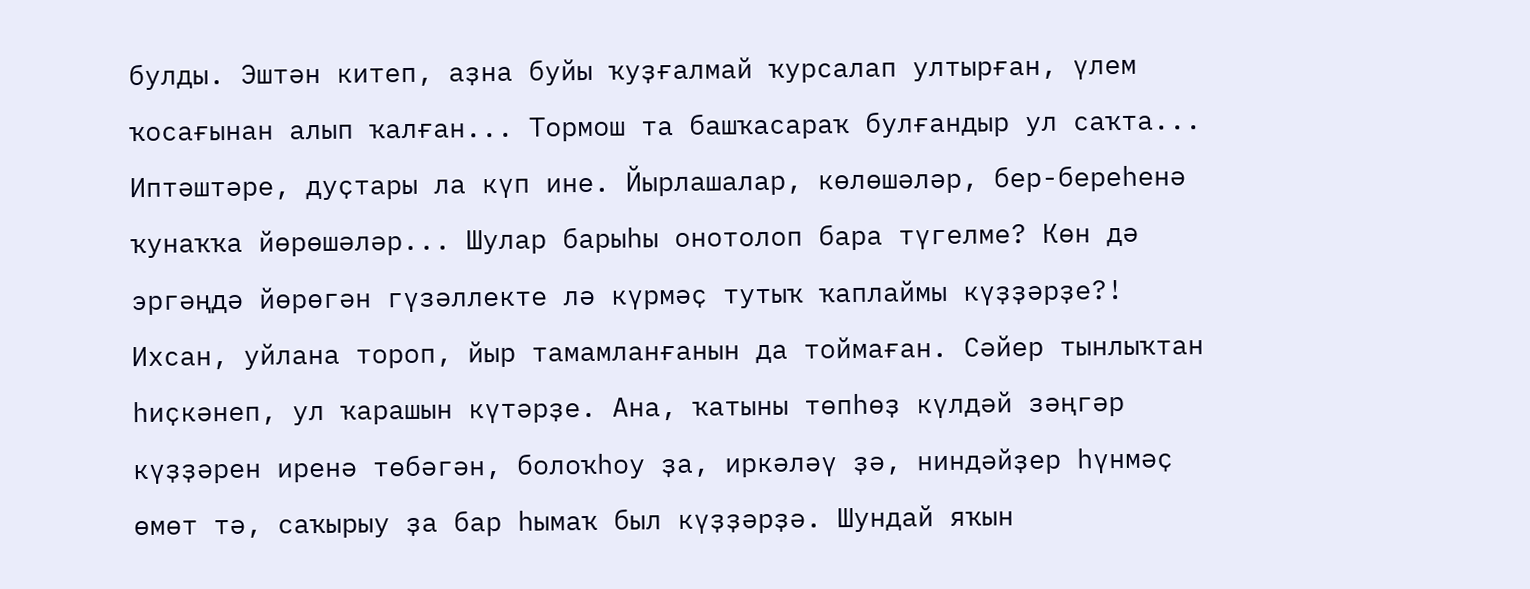булды. Эштән китеп, аҙна буйы ҡуҙғалмай ҡурсалап ултырған, үлем ҡосағынан алып ҡалған... Тормош та башҡасараҡ булғандыр ул саҡта... Иптәштәре, дуҫтары ла күп ине. Йырлашалар, көлөшәләр, бер-береһенә ҡунаҡҡа йөрөшәләр... Шулар барыһы онотолоп бара түгелме? Көн дә эргәңдә йөрөгән гүзәллекте лә күрмәҫ тутыҡ ҡаплаймы күҙҙәрҙе?!
Ихсан, уйлана тороп, йыр тамамланғанын да тоймаған. Сәйер тынлыҡтан һиҫкәнеп, ул ҡарашын күтәрҙе. Ана, ҡатыны төпһөҙ күлдәй зәңгәр күҙҙәрен иренә төбәгән, болоҡһоу ҙа, иркәләү ҙә, ниндәйҙер һүнмәҫ өмөт тә, саҡырыу ҙа бар һымаҡ был күҙҙәрҙә. Шундай яҡын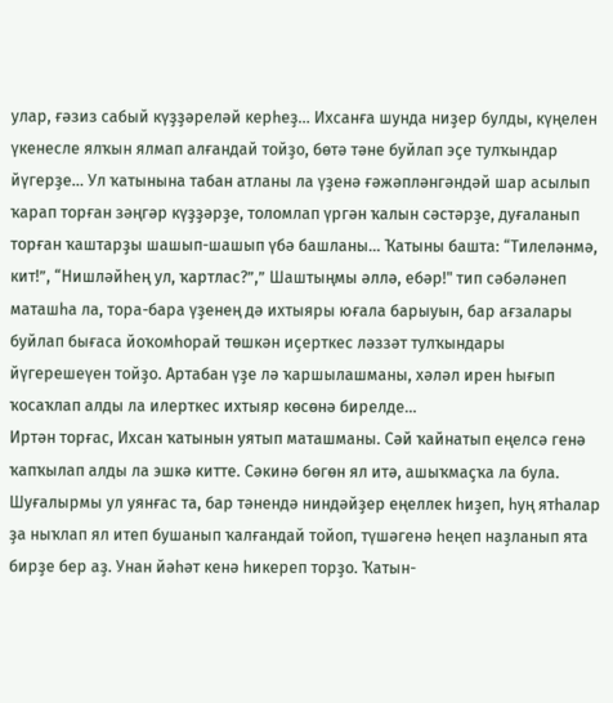улар, ғәзиз сабый күҙҙәреләй керһеҙ... Ихсанға шунда ниҙер булды, күңелен үкенесле ялҡын ялмап алғандай тойҙо, бөтә тәне буйлап эҫе тулҡындар йүгерҙе... Ул ҡатынына табан атланы ла үҙенә ғәжәпләнгәндәй шар асылып ҡарап торған зәңгәр күҙҙәрҙе, толомлап үргән ҡалын сәстәрҙе, дуғаланып торған ҡаштарҙы шашып-шашып үбә башланы... Ҡатыны башта: “Тилеләнмә, кит!”, “Нишләйһең ул, ҡартлас?”,” Шаштыңмы әллә, ебәр!" тип сәбәләнеп маташһа ла, тора-бара үҙенең дә ихтыяры юғала барыуын, бар ағзалары буйлап бығаса йоҡомһорай төшкән иҫерткес ләззәт тулҡындары йүгерешеүен тойҙо. Артабан үҙе лә ҡаршылашманы, хәләл ирен һығып ҡосаҡлап алды ла илерткес ихтыяр көсөнә бирелде...
Иртән торғас, Ихсан ҡатынын уятып маташманы. Сәй ҡайнатып еңелсә генә ҡапҡылап алды ла эшкә китте. Сәкинә бөгөн ял итә, ашыҡмаҫҡа ла була. Шуғалырмы ул уянғас та, бар тәнендә ниндәйҙер еңеллек һиҙеп, һуң ятһалар ҙа ныҡлап ял итеп бушанып ҡалғандай тойоп, түшәгенә һеңеп наҙланып ята бирҙе бер аҙ. Унан йәһәт кенә һикереп торҙо. Ҡатын-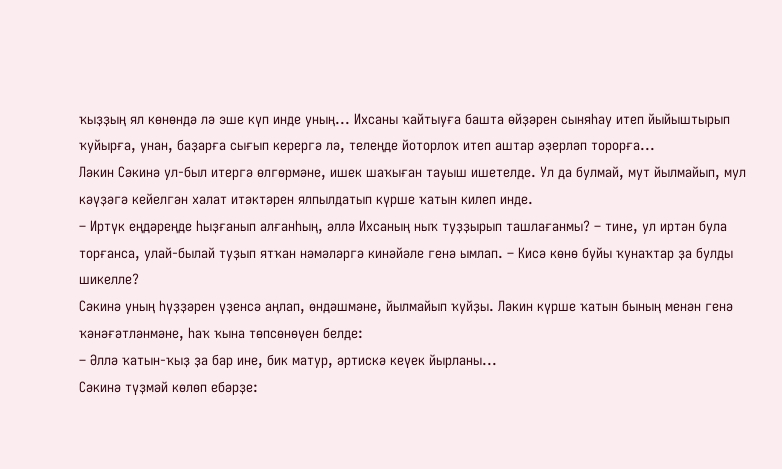ҡыҙҙың ял көнөндә лә эше күп инде уның... Ихсаны ҡайтыуға башта өйҙәрен сыняһау итеп йыйыштырып ҡуйырға, унан, баҙарға сығып керергә лә, телеңде йоторлоҡ итеп аштар әҙерләп торорға...
Ләкин Сәкинә ул-был итергә өлгөрмәне, ишек шаҡыған тауыш ишетелде. Ул да булмай, мут йылмайып, мул кәүҙәгә кейелгән халат итәктәрен ялпылдатып күрше ҡатын килеп инде.
– Иртүк еңдәреңде һыҙғанып алғанһың, әллә Ихсаның ныҡ туҙҙырып ташлағанмы? – тине, ул иртән була торғанса, улай-былай туҙып ятҡан нәмәләргә кинәйәле генә ымлап. – Кисә көнө буйы ҡунаҡтар ҙа булды шикелле?
Сәкинә уның һүҙҙәрен үҙенсә аңлап, өндәшмәне, йылмайып ҡуйҙы. Ләкин күрше ҡатын бының менән генә ҡәнәғәтләнмәне, һаҡ ҡына төпсөнөүен белде:
– Әллә ҡатын-ҡыҙ ҙа бар ине, бик матур, әртискә кеүек йырланы...
Сәкинә түҙмәй көлөп ебәрҙе: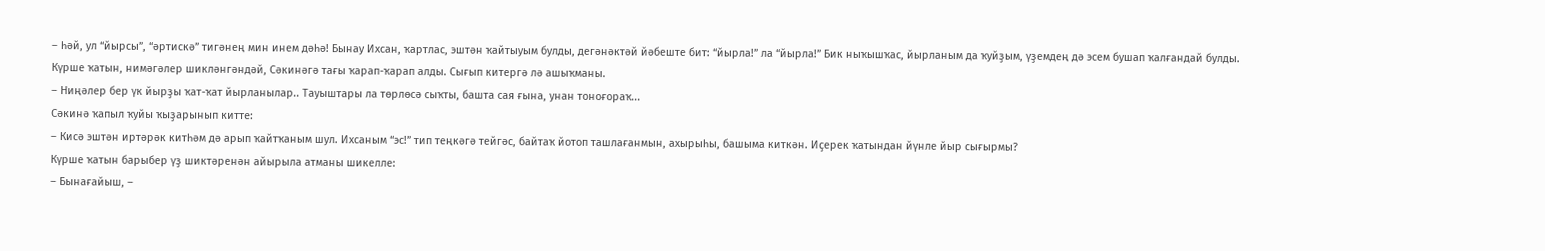– һәй, ул “йырсы”, “әртискә” тигәнең мин инем дәһә! Бынау Ихсан, ҡартлас, эштән ҡайтыуым булды, дегәнәктәй йәбеште бит: “йырла!” ла “йырла!” Бик ныҡышҡас, йырланым да ҡуйҙым, үҙемдең дә эсем бушап ҡалғандай булды.
Күрше ҡатын, нимәгәлер шикләнгәндәй, Сәкинәгә тағы ҡарап-ҡарап алды. Сығып китергә лә ашыҡманы.
– Ниңәлер бер үк йырҙы ҡат-ҡат йырланылар.. Тауыштары ла төрлөсә сыҡты, башта сая ғына, унан тоноғораҡ...
Сәкинә ҡапыл ҡуйы ҡыҙарынып китте:
– Кисә эштән иртәрәк китһәм дә арып ҡайтҡаным шул. Ихсаным “эс!” тип теңкәгә тейгәс, байтаҡ йотоп ташлағанмын, ахырыһы, башыма киткән. Иҫерек ҡатындан йүнле йыр сығырмы?
Күрше ҡатын барыбер үҙ шиктәренән айырыла атманы шикелле:
– Бынағайыш, –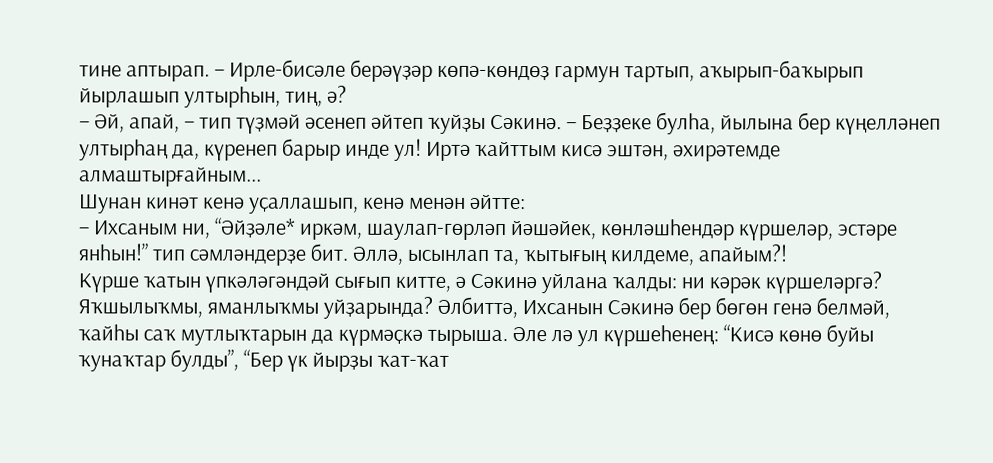тине аптырап. – Ирле-бисәле берәүҙәр көпә-көндөҙ гармун тартып, аҡырып-баҡырып йырлашып ултырһын, тиң, ә?
– Әй, апай, – тип түҙмәй әсенеп әйтеп ҡуйҙы Сәкинә. – Беҙҙеке булһа, йылына бер күңелләнеп ултырһаң да, күренеп барыр инде ул! Иртә ҡайттым кисә эштән, әхирәтемде алмаштырғайным...
Шунан кинәт кенә уҫаллашып, кенә менән әйтте:
– Ихсаным ни, “Әйҙәле* иркәм, шаулап-гөрләп йәшәйек, көнләшһендәр күршеләр, эстәре янһын!” тип сәмләндерҙе бит. Әллә, ысынлап та, ҡытығың килдеме, апайым?!
Күрше ҡатын үпкәләгәндәй сығып китте, ә Сәкинә уйлана ҡалды: ни кәрәк күршеләргә? Яҡшылыҡмы, яманлыҡмы уйҙарында? Әлбиттә, Ихсанын Сәкинә бер бөгөн генә белмәй, ҡайһы саҡ мутлыҡтарын да күрмәҫкә тырыша. Әле лә ул күршеһенең: “Кисә көнө буйы ҡунаҡтар булды”, “Бер үк йырҙы ҡат-ҡат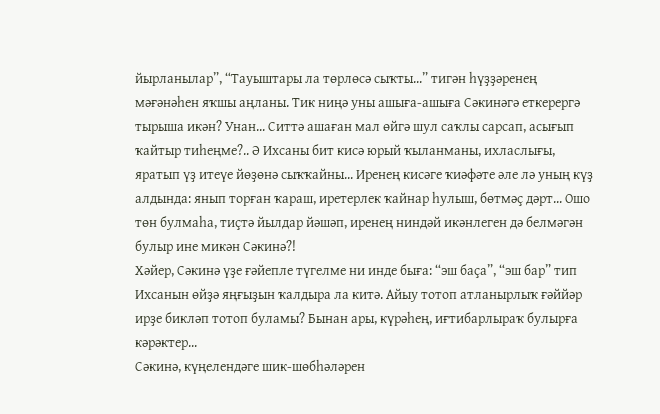йырланылар”, “Тауыштары ла төрлөсә сыҡты...” тигән һүҙҙәренең мәғәнәһен яҡшы аңланы. Тик ниңә уны ашыға-ашыға Сәкинәгә еткерергә тырыша икән? Унан... Ситтә ашаған мал өйгә шул саҡлы сарсап, асығып ҡайтыр тиһеңме?.. Ә Ихсаны бит кисә юрый ҡыланманы, ихласлығы, яратып үҙ итеүе йөҙөнә сыҡҡайны... Иренең кисәге ҡиәфәте әле лә уның күҙ алдында: янып торған ҡараш, иретерлек ҡайнар һулыш, бөтмәҫ дәрт... Ошо төн булмаһа, тиҫтә йылдар йәшәп, иренең ниндәй икәнлеген дә белмәгән булыр ине микән Сәкинә?!
Хәйер, Сәкинә үҙе ғәйепле түгелме ни инде быға: “эш баҫа”, “эш бар” тип Ихсанын өйҙә яңғыҙын ҡалдыра ла китә. Айыу тотоп атланырлыҡ ғәййәр ирҙе бикләп тотоп буламы? Бынан ары, күрәһең, иғтибарлыраҡ булырға кәрәктер...
Сәкинә, күңелендәге шик-шөбһәләрен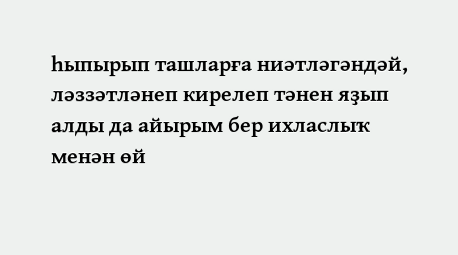һыпырып ташларға ниәтләгәндәй, ләззәтләнеп кирелеп тәнен яҙып алды да айырым бер ихласлыҡ менән өй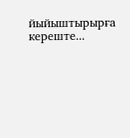йыйыштырырға кереште...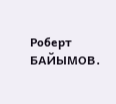Роберт БАЙЫМОВ.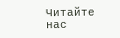Читайте нас